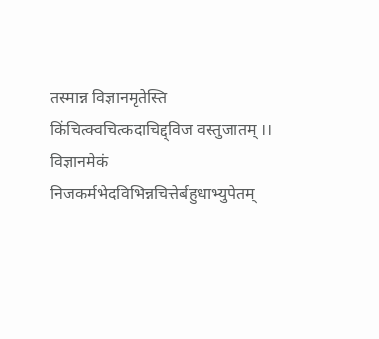तस्मान्न विज्ञानमृतेस्ति किंचित्क्वचित्कदाचिद्द्विज वस्तुजातम् ।। विज्ञानमेकं निजकर्मभेदविभिन्नचित्तेर्बहुधाभ्युपेतम्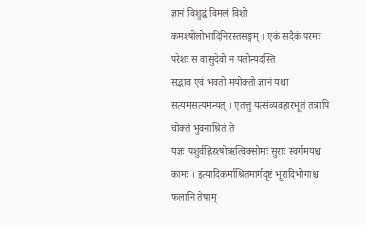ज्ञानं विशुद्धं विमलं विशो कमश्षोलोभादिनिरस्तसङ्गम् । एकं सदैकं परमः परेशः स वासुदेवो न यतोन्यदस्ति
सद्भाव एवं भवतो मयोक्तो ज्ञानं यथा सत्यमसत्यमन्यत् । एतत्तु यत्संव्यवहारभूतं तत्रापि चोक्तं भुवनाश्रितं ते
यज्ञः पशुर्वह्निरश्षोऋत्विक्सोमः सुराः स्वर्गमयश्च कामः । इत्यादिकर्माश्रितमार्गदृष्टं भूरादिभोगाश्च फलानि तेषाम्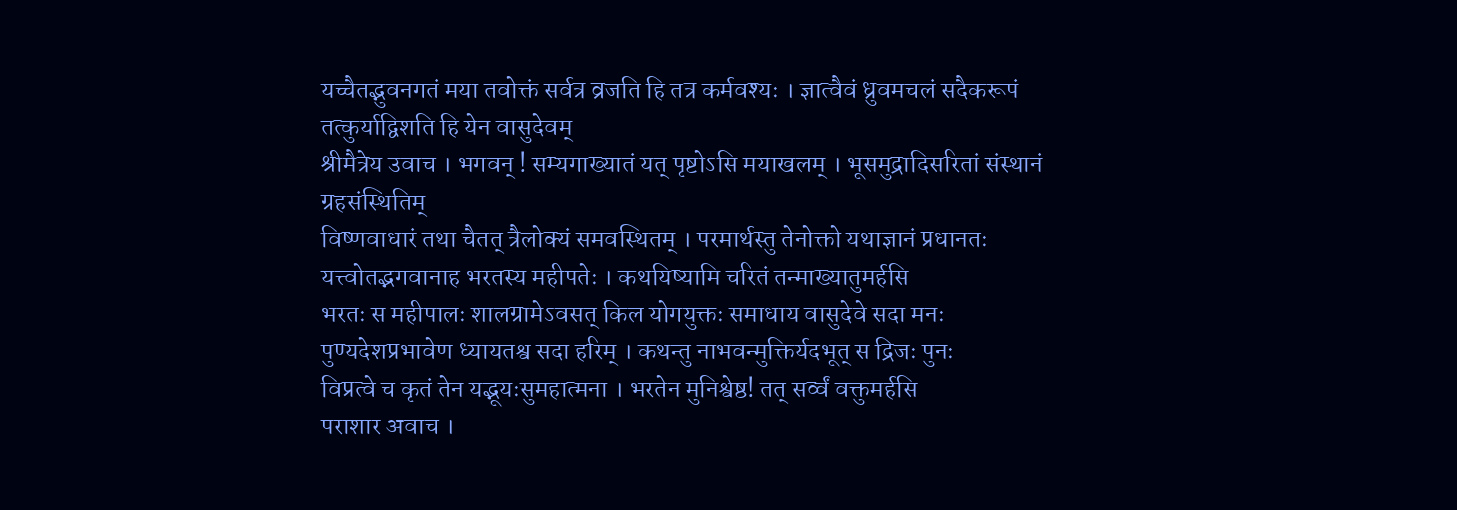यच्चैतद्भुवनगतं मया तवोक्तं सर्वत्र व्रजति हि तत्र कर्मवश्यः । ज्ञात्वैवं ध्रुवमचलं सदैकरूपं तत्कुर्याद्विशति हि येन वासुदेवम्
श्रीमैत्रेय उवाच । भगवन् ! सम्यगाख्यातं यत् पृष्टोऽसि मयाखलम् । भूसमुद्रादिसरितां संस्थानं ग्रहसंस्थितिम्
विष्णवाधारं तथा चैतत् त्रैलोक्यं समवस्थितम् । परमार्थस्तु तेनोक्तो यथाज्ञानं प्रधानतः
यत्त्वोतद्भगवानाह भरतस्य महीपतेः । कथयिष्यामि चरितं तन्माख्यातुमर्हसि
भरतः स महीपालः शालग्रामेऽवसत् किल योगयुक्तः समाधाय वासुदेवे सदा मनः
पुण्यदेशप्रभावेण ध्यायतश्व सदा हरिम् । कथन्तु नाभवन्मुक्तिर्यदभूत् स द्रिजः पुनः
विप्रत्वे च कृतं तेन यद्भूयःसुमहात्मना । भरतेन मुनिश्वेष्ठ! तत् सर्व्वं वक्तुमर्हसि
पराशार अवाच ।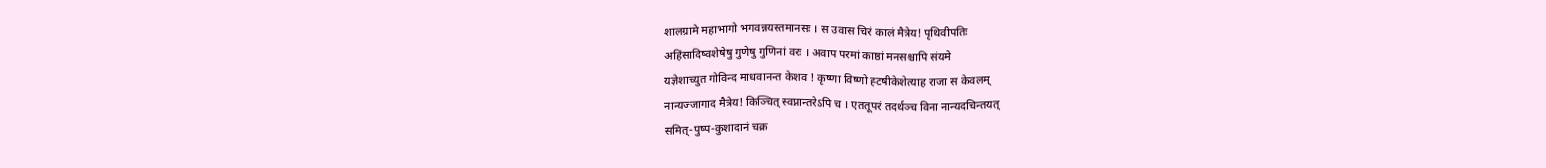शालग्रामे महाभागो भगवन्नयस्तमानसः । स उवास चिरं कालं मैत्रेय! पृथिवीपतिः
अहिंसादिष्वशेषेषु गुणेषु गुणिनां वरः । अवाप परमां काष्ठां मनसश्चापि संयमे
यज्ञेशाच्युत गोविन्द माधवानन्त केशव ! कृष्णा विष्णो ह्टषीकेशेत्याह राजा स केवलम्
नान्यज्जागाद मैत्रेय! किञ्चित् स्वप्नान्तरेऽपि च । एततूपरं तदर्थञ्च विना नान्यदचिन्तयत्
समित्-पुष्प-कुशादानं चक्र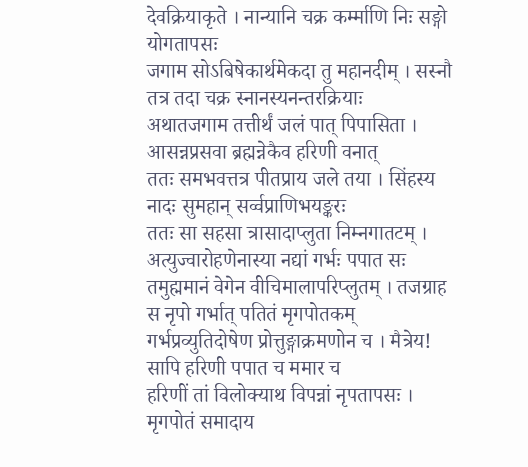देवक्रियाकृते । नान्यानि चक्र कर्म्माणि निः सङ्गो योगतापसः
जगाम सोऽबिषेकार्थमेकदा तु महानदीम् । सस्नौ तत्र तदा चक्र स्नानस्यनन्तरक्रियाः
अथातजगाम तत्तीर्थं जलं पात् पिपासिता । आसन्नप्रसवा ब्रह्मन्नेकैव हरिणी वनात्
ततः समभवत्तत्र पीतप्राय जले तया । सिंहस्य नादः सुमहान् सर्व्वप्राणिभयङ्करः
ततः सा सहसा त्रासादाप्लुता निम्नगातटम् । अत्युज्वारोहणेनास्या नद्यां गर्भः पपात सः
तमुह्ममानं वेगेन वीचिमालापरिप्लुतम् । तजग्राह स नृपो गर्भात् पतितं मृगपोतकम्
गर्भप्रव्युतिदोषेण प्रोत्तुङ्गाक्रमणोन च । मैत्रेय! सापि हरिणी पपात च ममार च
हरिणीं तां विलोक्याथ विपन्नां नृपतापसः । मृगपोतं समादाय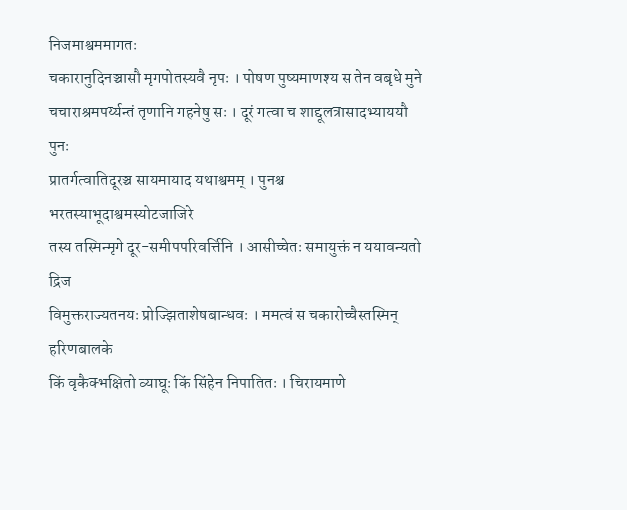निजमाश्वममागतः
चकारानुदिनञ्चासौ मृगपोतस्यवै नृपः । पोषण पुष्यमाणश्य स तेन वबृधे मुने
चचाराश्रमपर्य्यन्तं तृणानि गहनेषु सः । दूरं गत्वा च शाद्दूलत्रासादभ्याययौ पुनः
प्रातर्गत्वातिदूरञ्च सायमायाद यथाश्वमम् । पुनश्च भरतस्याभूदाश्वमस्योटजाजिरे
तस्य तस्मिन्मृगे दूर-समीपपरिवर्त्तिनि । आसीच्चेतः समायुक्तं न ययावन्यतो द्रिज
विमुक्तराज्यतनयः प्रोज्झिताशेषबान्धवः । ममत्वं स चकारोच्चैस्तस्मिन् हरिणबालके
किं वृकैक्भक्षितो व्याघूः किं सिंहेन निपातितः । चिरायमाणे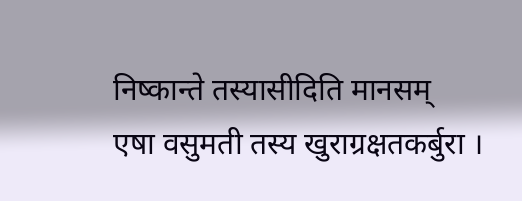निष्कान्ते तस्यासीदिति मानसम्
एषा वसुमती तस्य खुराग्रक्षतकर्बुरा ।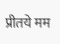प्रीतये मम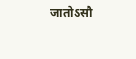जातोऽसौ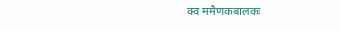क्व ममैणकबालकः